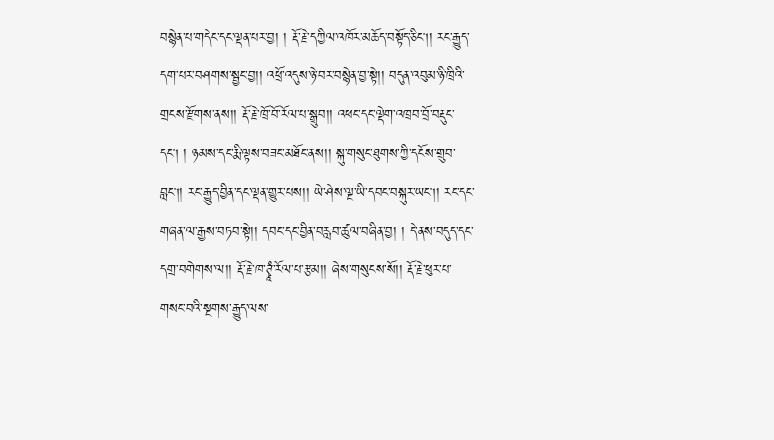བསྙེན་པ་གདེང་དང་ལྡན་པར་བྱ། ། རྡོ་རྗེ་དཀྱིལ་འཁོར་མཆོད་བསྟོད་ཅིང།། རང་རྒྱུད་དག་པར་བཤགས་སྦྱང་བྱ།། འཕྲོ་འདུས་ཉེ་བར་བསྙེན་བྱ་སྟེ།། བདུན་འབུམ་ཉི་ཁྲིའི་གྲངས་རྫོགས་ནས།། རྡོ་རྗེ་ཁྲོ་བོ་རོལ་པ་སྒྲུབ།། འཕང་དང་ལྡེག་འཁྲབ་བྲོ་བརྡུང་དང། ། ཉམས་དང་རྨི་ལྟས་བཟང་མཐོང་ནས།། སྐུ་གསུང་ཐུགས་ཀྱི་དངོས་གྲུབ་བླང།། རང་རྒྱུད་བྱིན་དང་ལྡན་གྱུར་པས།། ཡེ་ཤེས་ལྔ་ཡི་དབང་བསྐུར་ཡང།། རང་དང་གཞན་ལ་རྒྱས་བཏབ་སྟེ།། དབང་དང་བྱིན་བརླབ་ཚུལ་བཞིན་བྱ། ། དེ་ནས་བདུད་དང་དགྲ་བགེགས་ལ།། རྡོ་རྗེ་ཁ་ཊྭཱཾ་རོལ་པ་རྩམ།། ཞེས་གསུངས་སོ།། རྡོ་རྗེ་ཕུར་པ་གསང་བའི་སྔགས་རྒྱུད་ལས་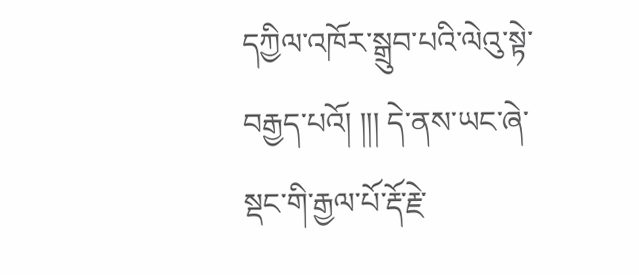དཀྱིལ་འཁོར་སྒྲུབ་པའི་ལེའུ་སྟེ་བརྒྱད་པའོ། །།། དེ་ནས་ཡང་ཞེ་སྡང་གི་རྒྱལ་པོ་རྡོ་རྗེ་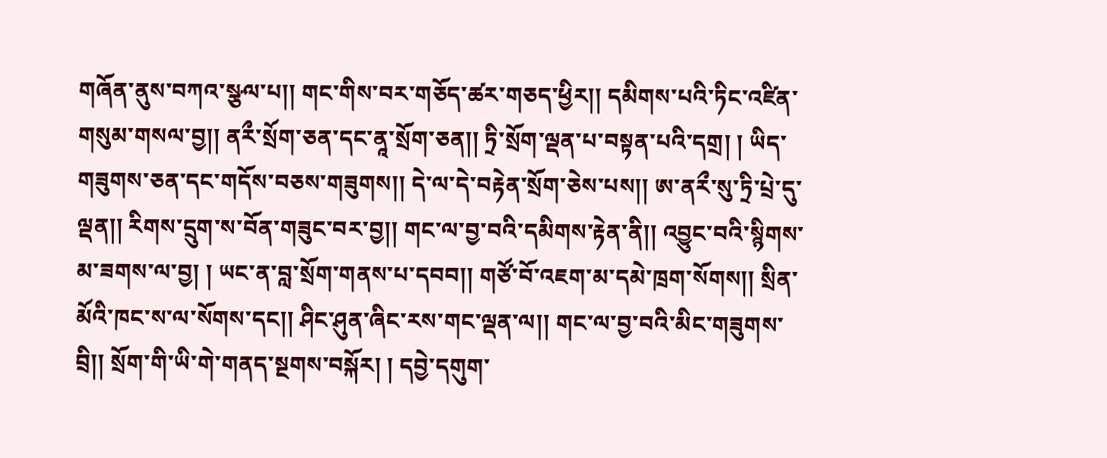གཞོན་ནུས་བཀའ་སྩལ་པ།། གང་གིས་བར་གཅོད་ཚར་གཅད་ཕྱིར།། དམིགས་པའི་ཏིང་འཛིན་གསུམ་གསལ་བྱ།། ནརྀ་སྲོག་ཅན་དང་ནཱ་སྲོག་ཅན།། ཏྲི་སྲོག་ལྡན་པ་བསྟན་པའི་དགྲ། ། ཡིད་གཟུགས་ཅན་དང་གདོས་བཅས་གཟུགས།། དེ་ལ་དེ་བརྟེན་སྲོག་ཅེས་པས།། ཨ་ནརྀ་སུ་ཏྲི་པྲེ་དུ་ལྡན།། རིགས་དྲུག་ས་བོན་གཟུང་བར་བྱ།། གང་ལ་བྱ་བའི་དམིགས་རྟེན་ནི།། འབྱུང་བའི་སྙིགས་མ་ཟགས་ལ་བྱ། ། ཡང་ན་བླ་སྲོག་གནས་པ་དབབ།། གཙོ་བོ་འཇག་མ་དམེ་ཁྲག་སོགས།། སྲིན་མོའི་ཁང་ས་ལ་སོགས་དང།། ཤིང་ཤུན་ཞིང་རས་གང་ལྡན་ལ།། གང་ལ་བྱ་བའི་མིང་གཟུགས་བྲི།། སྲོག་གི་ཡི་གེ་གནད་སྔགས་བསྐོར། ། དབྱེ་དགུག་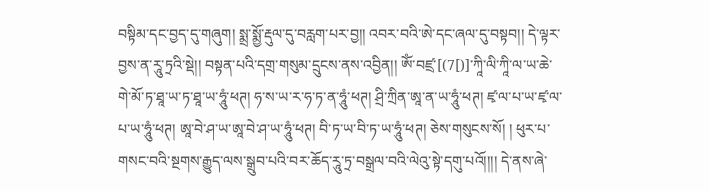བསྟིམ་དང་བྱད་དུ་གཞུག། སྨྲ་སྨྱོ་རྡུལ་དུ་བརླག་པར་བྱ།། འབར་བའི་ཨེ་དང་ཞལ་དུ་བསྟབ།། དེ་ལྟར་བྱས་ན་རཱུ་ཏྲའི་སྡེ།། བསྟན་པའི་དགྲ་གསུམ་དྲུངས་ནས་འབྱིན།། ཨོཾ་བཛྲ་[(7[)]་ཀཱི་ལི་ཀཱི་ལ་ཡ་ཆེ་གེ་མོ་ཏ་ཐཱ་ཡ་ཏ་ཐཱ་ཡ་ཧཱུཾ་ཕཊ། ཧ་ས་ཡ་ར་ཧ་ཏ་ན་ཧཱུཾ་ཕཊ། ཤྲི་ཀྲིན་ཨཱ་ན་ཡ་ཧཱུཾ་ཕཊ། ཛྭ་ལ་པ་ཡ་ཛྭ་ལ་པ་ཡ་ཧཱུཾ་ཕཊ། ཨཱ་བེ་ཤ་ཡ་ཨཱ་བེ་ཤ་ཡ་ཧཱུཾ་ཕཊ། བི་ཏ་ཡ་བི་ཏ་ཡ་ཧཱུཾ་ཕཊ། ཅེས་གསུངས་སོ། ། ཕུར་པ་གསང་བའི་སྔགས་རྒྱུད་ལས་སྒྲུབ་པའི་བར་ཆོད་རཱུ་ཏྲ་བསྒྲལ་བའི་ལེའུ་སྟེ་དགུ་པའོ།།།། དེ་ནས་ཞེ་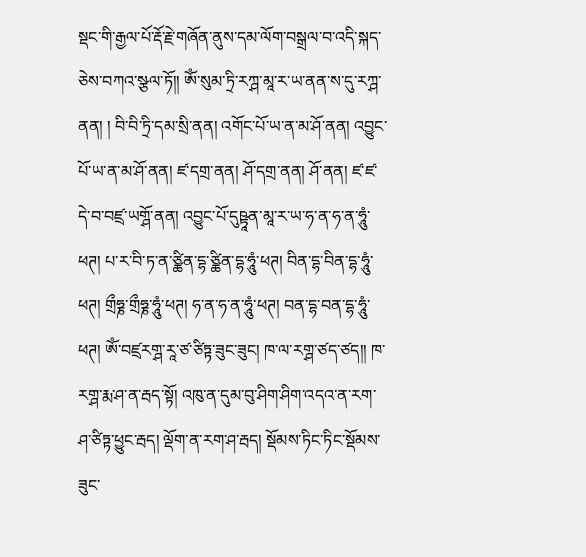སྡང་གི་རྒྱལ་པོ་རྡོ་རྗེ་གཞོན་ནུས་དམ་ལོག་བསྒྲལ་བ་འདི་སྐད་ཅེས་བཀའ་སྩལ་ཏོ།། ཨོཾ་སུམ་ཏྲི་རཀྴ་མཱ་ར་ཡ་ནན་ས་དུ་རཀྴ་ནན། ། བི་བི་ཏྲི་དམ་སྲི་ནན། འགོང་པོ་ཡ་ན་མ་ཤོ་ནན། འབྱུང་པོ་ཡ་ན་མ་ཤོ་ནན། ཛ་དགྲ་ནན། ཤོ་དགྲ་ནན། ཤོ་ནན། ཛ་ཛ་དེ་བ་བཛྲ་ཡགྴོ་ནན། འབྱུང་པོ་དུཥྟཱན་མཱ་ར་ཡ་ཧ་ན་ཧ་ན་ཧཱུཾ་ཕཊ། པ་ར་བི་ཏ་ན་ཙྪིན་དྷ་ཙྪིན་དྷ་ཧཱུཾ་ཕཊ། བིན་དྷ་བིན་དྷ་ཧཱུཾ་ཕཊ། གྲྀཧྞ་གྲྀཧྞ་ཧཱུཾ་ཕཊ། ཧ་ན་ཧ་ན་ཧཱུཾ་ཕཊ། བན་དྷ་བན་དྷ་ཧཱུཾ་ཕཊ། ཨོཾ་བཛྲརགྴ་རཱ་ཙ་ཙིཏྟ་ཟུང་ཟུང། ཁ་ལ་རགྴ་ཙད་ཙད།། ཁ་རགྴ་རྨ་ཤ་ན་རྦད་སྟོ། འཁུ་ན་དུམ་བུ་ཤིག་ཤིག་འདའ་ན་རག་ཤ་ཙིཏྟ་ཕྱུང་རྦད། ལྡོག་ན་རག་ཤ་རྦད། སྡོམས་ཏིང་ཏིང་སྡོམས་ཟུང་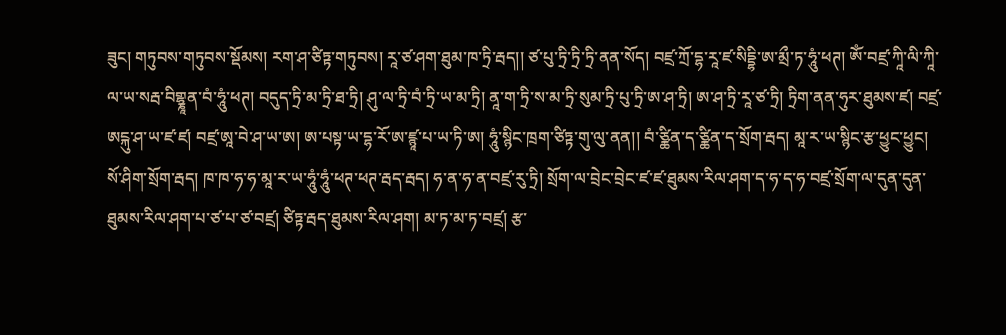ཟུང། གཏུབས་གཏུབས་སྡོམས། རག་ཤ་ཙིཏྟ་གཏུབས། རཱ་ཙ་ཤག་ཐུམ་ཁ་ཏྲི་རྦད།། ཙ་པུ་ཏྲི་ཏྲི་ཏྲི་ནན་སོད། བཛྲ་ཀྲོ་དྷ་རཱ་ཛ་སིདྡྷི་ཨ་མྲྀ་ཏ་ཧཱུཾ་ཕཊ། ཨོཾ་བཛྲ་ཀཱི་ལི་ཀཱི་ལ་ཡ་སརྦ་བིགྷྣཱན་བཾ་ཧཱུཾ་ཕཊ། བདུད་ཏྲི་མ་ཏྲི་ཐ་ཏྲི། ཤུ་ལ་ཏྲི་བཾ་ཏྲི་ཡ་མ་ཏྲི། ནཱ་ག་ཏྲི་ས་མ་ཏྲི་སུམ་ཏྲི་པུ་ཏྲི་ཨ་ཤ་ཏྲི། ཨ་ཤ་ཏྲི་རཱ་ཙ་ཏྲི། ཏྲིག་ནན་ཧུར་ཐུམས་ཛ། བཛྲ་ཨངྐུ་ཤ་ཡ་ཛ་ཛ། བཛྲ་ཨཱ་བེ་ཤ་ཡ་ཨ། ཨ་པསྟ་ཡ་དྷ་རོ་ཨ་ཛྙཱ་པ་ཡ་ཏི་ཨ། ཧཱུཾ་སྙིང་ཁྲག་ཙིཏྟ་གུ་ལུ་ནན།། བཾ་ཙྪིན་ད་ཙྪིན་ད་སྲོག་རྦད། མཱ་ར་ཡ་སྙིང་རྩ་ཕྱུང་ཕྱུང། སོ་ཤིག་སྲོག་རྦད། ཁ་ཁ་ཧ་ཧ་མཱ་ར་ཡ་ཧཱུཾ་ཧཱུཾ་ཕཊ་ཕཊ་རྦད་རྦད། ཧ་ན་ཧ་ན་བཛྲ་རུ་ཏྲི། སྲོག་ལ་བྲེང་བྲེང་ཛ་ཛ་ཐུམས་རིལ་ཤག་ད་ཧ་ད་ཧ་བཛྲ་སྲོག་ལ་དུན་དུན་ཐུམས་རིལ་ཤག་པ་ཙ་པ་ཙ་བཛྲ། ཙིཏྟ་རྦད་ཐུམས་རིལ་ཤག། མ་ཏ་མ་ཏ་བཛྲ། རྩ་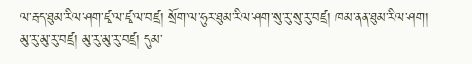ལ་རྦད་ཐུམ་རིལ་ཤག་ཛྭ་ལ་ཛྭ་ལ་བཛྲ། སྲོག་ལ་ཧུར་ཐུམ་རིལ་ཤག་སུ་རུ་སུ་རུ་བཛྲ། ཁམ་ནན་ཐུམ་རིལ་ཤག། མུ་རུ་མུ་རུ་བཛྲ། མུ་རུ་མུ་རུ་བཛྲ། དུམ་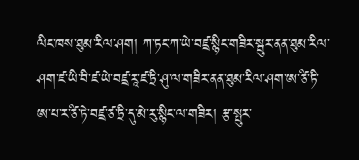ལིང་ཁས་ཐུམ་རིལ་ཤག། ཀ་ཏང་ཀ་ཡེ་བཛྲ་སྙིང་གཟིར་སྦུར་ནན་ཐུམ་རིལ་ཤག་ཛ་ཡི་བི་ཛ་ཡེ་བཛྲ་རཱ་ཛ་ཏྲི་ཤུ་ལ་གཟིར་ནན་ཐུམ་རིལ་ཤག་ཨ་ཙི་ཏི་ཨ་པ་ར་ཙི་ཏེ་བཛྲ་ཙ་ཏྲི་དུ་མེ་རུ་སྙིང་ལ་གཟིར། རྩ་སྤུར་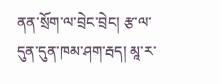ནན་སྲོག་ལ་བྲེང་བྲེང། རྩ་ལ་དུན་དུན་ཁམ་ཤག་རྦད། མཱ་ར་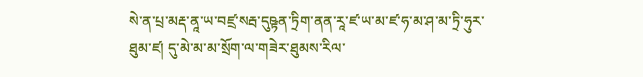སེ་ན་པྲ་མརྡ་ནཱ་ཡ་བཛྲ་སརྦ་དུཥྟན་ཏྲིག་ནན་རཱ་ཛ་ཡ་མ་ཛ་ཧ་མ་ཤ་མ་ཏྲི་ཧུར་ཐུམ་ཛ། དུ་མེ་མ་མ་སྲོག་ལ་གཟེར་ཐུམས་རིལ་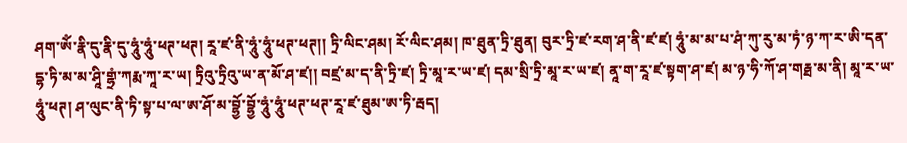ཤག་ཨོཾ་རྣི་དུ་རྣི་དུ་ཧཱུཾ་ཧཱུཾ་ཕཊ་ཕཊ། རཱ་ཛ་ནི་ཧཱུཾ་ཧཱུཾ་ཕཊ་ཕཊ།། ཏྲི་ལིང་ཤམ། རོ་ལིང་ཤམ། ཁ་ཐུན་ཏྲི་ཐུན། བུར་ཏྲི་ཛ་རག་ཤ་ནི་ཛ་ཛ། ཧཱུཾ་མ་མ་པ་ཤཾ་ཀུ་རུ་མ་ཏཾ་ཉ་ཀ་ར་ཨི་དན་དྷ་ཏི་མ་མ་ཤཱི་གྷྲཾ་ཀརྨ་ཀཱ་ར་ཡ། ཏྲིའུ་ཏྲིའུ་ཡ་ན་མོ་ཤ་ཛ།། བཛྲ་མ་ད་ནི་ཏྲི་ཛ། ཏྲི་མཱ་ར་ཡ་ཛ། དམ་སྲི་ཏྲི་མཱ་ར་ཡ་ཛ། ནཱ་ག་རཱ་ཛ་སྟག་ཤ་ཛ། མ་ཉ་ཧི་ཀོ་ཤ་གརྠ་མ་ནི། མཱ་ར་ཡ་ཧཱུཾ་ཕཊ། ཤ་ལུང་ནི་ཏི་སྟ་པ་ལ་ཨ་ཤོ་མ་བྷྱོ་བྷྱོ་ཧཱུཾ་ཧཱུཾ་ཕཊ་ཕཊ་རཱ་ཛ་ཐུམ་ཨ་ཏི་རྦད།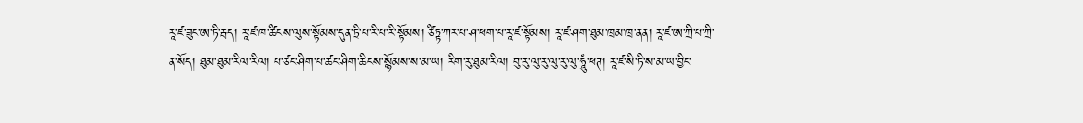རཱ་ཛ་ཟུང་ཨ་ཏི་རྦད། རཱ་ཛ་ཁ་ཚིངས་ལུས་སྟོམས་དུན་ཏྲི་པ་རི་པ་རི་སྟོམས། ཙིཏྟ་ཀར་པ་ཤ་ཕག་པ་རཱ་ཛ་སྟོམས། རཱ་ཛ་ཤག་ཐུམ་ཁྲམ་ཁྲ་ནན། རཱ་ཛ་ཨ་ཀྲི་པ་ཀྲི་ན་སོད། ཐུམ་ཐུམ་རིལ་རིལ། པ་ཙང་ཤིག་པ་ཚང་ཤིག་ཆིངས་སྙོམས་ས་མ་ཡ། རིག་རུ་ཐུམ་རིལ། བུ་རུ་ལུ་རུ་ལུ་རུ་ལུ་ཧཱུཾ་ཕཊ། རཱ་ཛ་སི་ཏི་ས་མ་ཡ་བྱིང་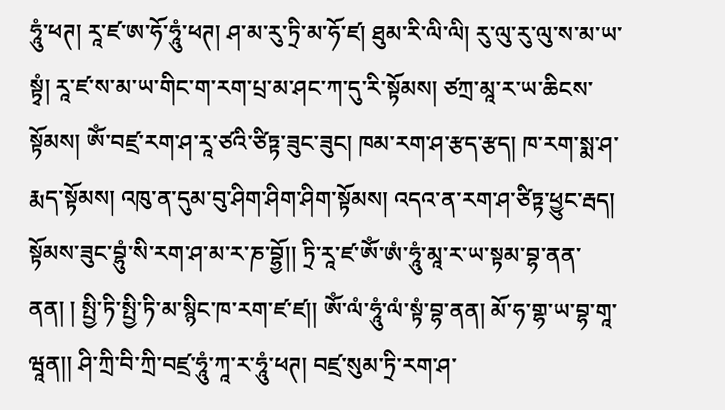ཧཱུཾ་ཕཊ། རཱ་ཛ་ཨ་ཧོ་ཧཱུཾ་ཕཊ། ཤ་མ་རུ་ཏྲི་མ་ཧོ་ཛ། ཐུམ་རི་ལི་ལི། རུ་ལུ་རུ་ལུ་ས་མ་ཡ་སྟྭཾ། རཱ་ཛ་ས་མ་ཡ་གིང་ག་རག་པྲ་མ་ཤང་ཀ་དུ་རི་སྟོམས། ཙཀྲ་མཱ་ར་ཡ་ཆིངས་སྟོམས། ཨོཾ་བཛྲ་རག་ཤ་རཱ་ཙའི་ཙིཏྟ་ཟུང་ཟུང། ཁམ་རག་ཤ་རྩད་རྩད། ཁ་རག་སྨ་ཤ་རྨད་སྟོམས། འཁུ་ན་དུམ་བུ་ཤིག་ཤིག་ཤིག་སྟོམས། འདའ་ན་རག་ཤ་ཙིཏྟ་ཕྱུང་རྦད། སྟོམས་ཟུང་བྷུཾ་སི་རག་ཤ་མ་ར་ཎ་བྷྱོ།། ཏྲི་རཱ་ཛ་ཨོཾ་ཨཾ་ཧཱུཾ་མཱ་ར་ཡ་སྟམ་བྷ་ནན་ནན། ། སྤྱི་ཏི་སྤྱི་ཏི་མ་སྙིང་ཁ་རག་ཛ་ཛ།། ཨོཾ་ལཾ་ཧཱུཾ་ལཾ་སྟཾ་བྷ་ནན། མོ་ཧ་གྷ་ཡ་བྷ་གཱ་ཝཱན།། ཤི་ཀྲི་བི་ཀྲི་བཛྲ་ཧཱུཾ་ཀཱ་ར་ཧཱུཾ་ཕཊ། བཛྲ་སུམ་ཏྲི་རག་ཤ་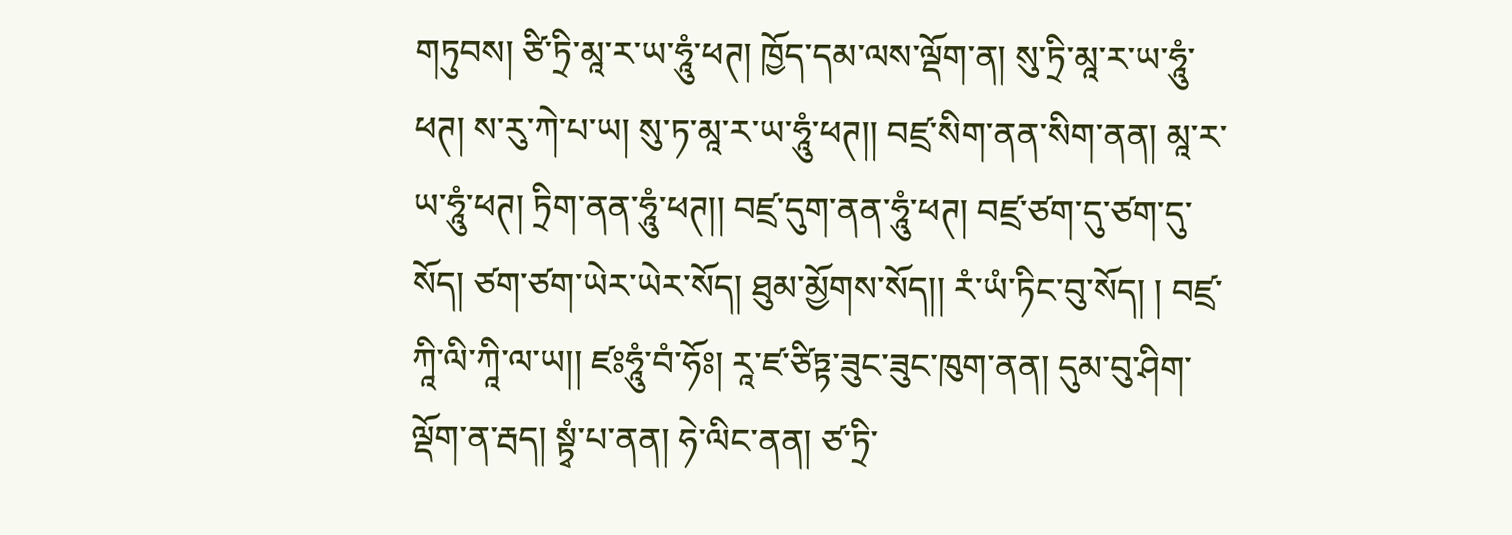གཏུབས། ཙི་ཏྲི་མཱ་ར་ཡ་ཧཱུཾ་ཕཊ། ཁྱོད་དམ་ལས་ལྡོག་ན། སུ་ཏྲི་མཱ་ར་ཡ་ཧཱུཾ་ཕཊ། ས་རུ་ཀེ་པ་ཡ། སུ་ཏ་མཱ་ར་ཡ་ཧཱུཾ་ཕཊ།། བཛྲ་སིག་ནན་སིག་ནན། མཱ་ར་ཡ་ཧཱུཾ་ཕཊ། ཏྲིག་ནན་ཧཱུཾ་ཕཊ།། བཛྲ་དུག་ནན་ཧཱུཾ་ཕཊ། བཛྲ་ཙག་དུ་ཙག་དུ་སོད། ཙག་ཙག་ཡེར་ཡེར་སོད། ཐུམ་མྱོགས་སོད།། རཾ་ཡཾ་ཏིང་བུ་སོད། ། བཛྲ་ཀཱི་ལི་ཀཱི་ལ་ཡ།། ཛཿཧཱུཾ་བཾ་ཧོཿ། རཱ་ཛ་ཙིཏྟ་ཟུང་ཟུང་ཁུག་ནན། དུམ་བུ་ཤིག་ལྡོག་ན་རྦད། སྟྭཾ་པ་ནན། ཧེ་ལིང་ནན། ཙ་ཏྲི་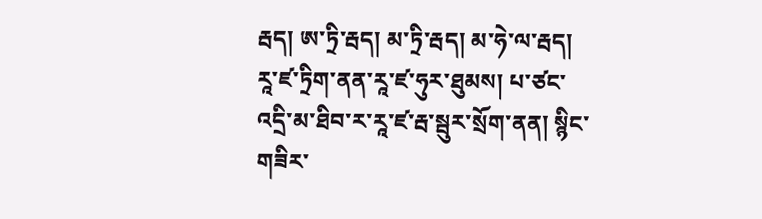རྦད། ཨ་ཏྲི་རྦད། མ་ཏྲི་རྦད། མ་ཧེ་ལ་རྦད། རཱ་ཛ་ཏྲིག་ནན་རཱ་ཛ་ཧུར་ཐུམས། པ་ཙང་འདྲི་མ་ཐིབ་ར་རཱ་ཛ་རྦ་སྦུར་སྲོག་ནན། སྙིང་གཟིར་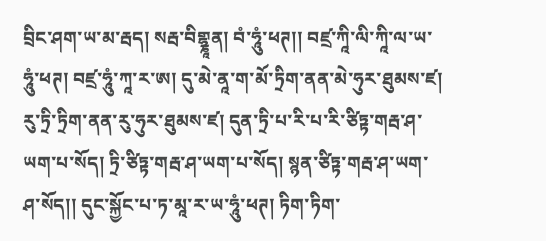བྲིང་ཤག་ཡ་མ་རྦད། སརྦ་བིགྷྣཱན། བཾ་ཧཱུཾ་ཕཊ།། བཛྲ་ཀཱི་ལི་ཀཱི་ལ་ཡ་ཧཱུཾ་ཕཊ། བཛྲ་ཧཱུཾ་ཀཱ་ར་ཨ། དུ་མེ་ནཱ་ག་མོ་ཏྲིག་ནན་མེ་ཧུར་ཐུམས་ཛ། རུ་ཏྲི་ཏྲིག་ནན་རུ་ཧུར་ཐུམས་ཛ། དུན་ཏྲི་པ་རི་པ་རི་ཙིཏྟ་གརྦ་ཤ་ཡག་པ་སོད། ཏྲི་ཙིཏྟ་གརྦ་ཤ་ཡག་པ་སོད། སྙན་ཙིཏྟ་གརྦ་ཤ་ཡག་ཤ་སོད།། དུང་སྐྱོང་པ་ཏ་མཱ་ར་ཡ་ཧཱུཾ་ཕཊ། ཏིག་ཏིག་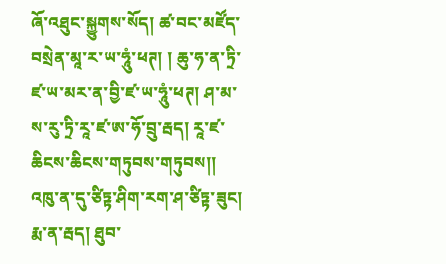ཞོ་འཐུང་སྐྱུགས་སོད། ཚ་བང་མཛོད་བསྲེན་མཱ་ར་ཡ་ཧཱུཾ་ཕཊ། ། ཆུ་ཧ་ན་ཏྲི་ཛ་ཡ་མར་ན་བྱི་ཛ་ཡ་ཧཱུཾ་ཕཊ། ཤ་མ་ས་རུ་ཏྲི་རཱ་ཛ་ཨ་ཧོ་བྲུ་རྦད། རཱ་ཛ་ཆིངས་ཆིངས་གཏུབས་གཏུབས།། འཁུ་ན་དུ་ཙིཏྟ་ཤིག་རག་ཤ་ཙིཏྟ་ཟུང། རྨ་ན་རྦད། ཐུབ་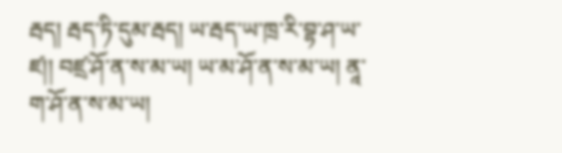རྦད། རྦད་ཏི་དུམ་རྦད། ཡ་རྦད་ཡ་ཁྲ་རི་བྷ་ཤ་ཡ་ཛ།། བཛྲ་ཤོ་ན་ས་མ་ཡ། ཡ་མ་ཤོ་ན་ས་མ་ཡ། ནཱ་ག་ཤོ་ན་ས་མ་ཡ།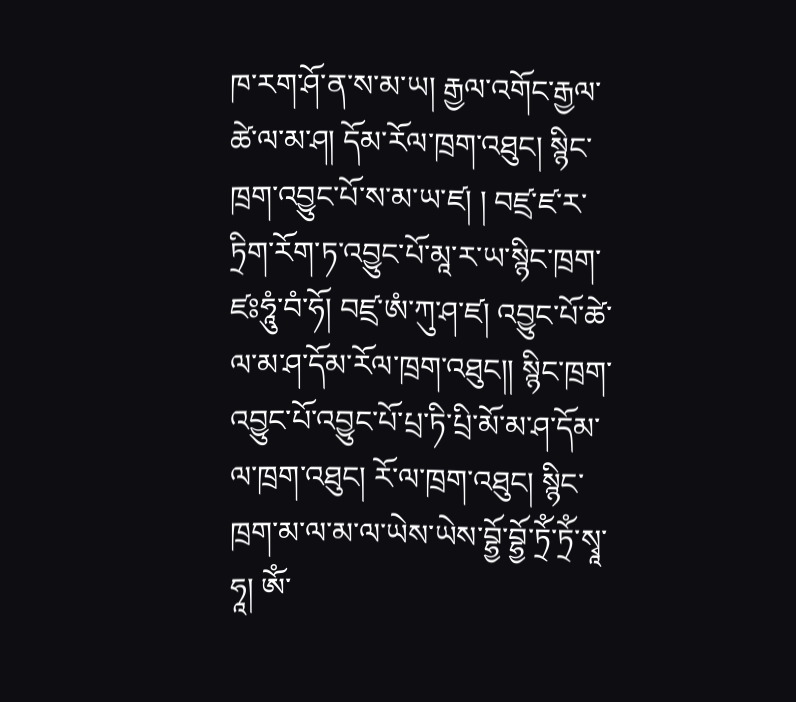ཁ་རག་ཤོ་ན་ས་མ་ཡ། རྒྱལ་འགོང་རྒྱལ་ཚེ་ལ་མ་ཤ། དོམ་རོལ་ཁྲག་འཐུང། སྙིང་ཁྲག་འབྱུང་པོ་ས་མ་ཡ་ཛ། ། བཛྲ་ཛ་ར་ཏྲིག་རོག་ཏ་འབྱུང་པོ་མཱ་ར་ཡ་སྙིང་ཁྲག་ཛཿཧཱུཾ་བཾ་ཧོ། བཛྲ་ཨཾ་ཀུ་ཤ་ཛ། འབྱུང་པོ་ཚེ་ལ་མ་ཤ་དོམ་རོལ་ཁྲག་འཐུང།། སྙིང་ཁྲག་འབྱུང་པོ་འབྱུང་པོ་པྲ་ཏི་པྲི་མོ་མ་ཤ་དོམ་ལ་ཁྲག་འཐུང། རོ་ལ་ཁྲག་འཐུང། སྙིང་ཁྲག་མ་ལ་མ་ལ་ཡེས་ཡེས་བྷྱོ་བྷྱོ་ཏྲོཾ་ཏྲོཾ་སྭཱ་ཧཱ། ཨོཾ་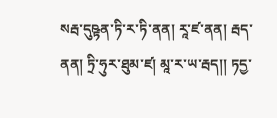སརྦ་དུཥྟན་ཏི་ར་ཏི་ནན། རཱ་ཛ་ནན། རྦད་ནན། ཏྲི་ཧུར་ཐུམ་ཛ། མཱ་ར་ཡ་རྦད།། ཏདྱ་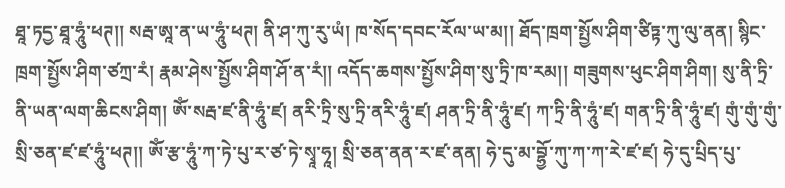ཐཱ་ཏདྱ་ཐཱ་ཧཱུཾ་ཕཊ།། སརྦ་ཨཱ་ན་ཡ་ཧཱུཾ་ཕཊ། ནི་ཤ་ཀུ་རུ་ཡཾ། ཁ་སོད་དབང་རོལ་ཡ་མ།། ཐོད་ཁྲག་སྤྱོས་ཤིག་ཙིཏྟ་ཀུ་ལུ་ནན། སྙིང་ཁྲག་སྤྱོས་ཤིག་ཙཀྲ་རཾ། རྣམ་ཤེས་སྤྱོས་ཤིག་ཤོ་ན་རཾ།། འདོད་ཆགས་སྤྱོས་ཤིག་སུ་ཏྲི་ཁ་རམ།། གཟུགས་ཕུང་ཤིག་ཤིག། སུ་ནི་ཏྲི་ནི་ཡན་ལག་ཆིངས་ཤིག། ཨོཾ་སརྦ་ཛ་ནི་ཧཱུཾ་ཛ། ནརི་ཏྲི་སུ་ཏྲི་ནརི་ཧཱུཾ་ཛ། ཤན་ཏྲི་ནི་ཧཱུཾ་ཛ། ཀ་ཏྲི་ནི་ཧཱུཾ་ཛ། གན་ཏྲི་ནི་ཧཱུཾ་ཛ། གུཾ་གུཾ་གུཾ་སྲི་ཅན་ཛ་ཛ་ཧཱུཾ་ཕཊ།། ཨོཾ་རྩ་ཧཱུཾ་ཀ་ཏེ་པུ་ར་ཙ་ཏེ་སྭཱ་ཧཱ། སྲི་ཅན་ནན་ར་ཛ་ནན། ཧེ་དུ་མ་བྷྱོ་ཀུ་ཀ་ཀ་རེ་ཛ་ཛ། ཧེ་དུ་པྲིད་པུ་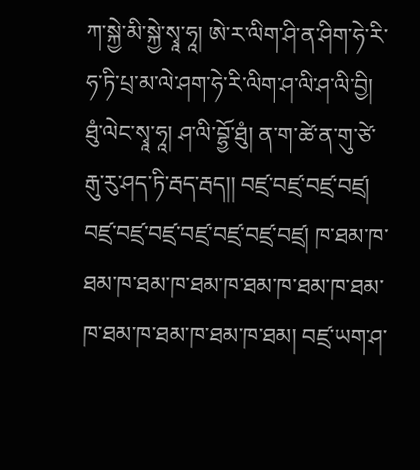ཀ་སྐྱེ་མི་སྐྱེ་སྭཱ་ཧཱ། ཨེ་ར་ལིག་ཤི་ན་ཤིག་ཧེ་རི་ཧ་ཏི་པྲ་མ་ལེ་ཤག་ཧེ་རི་ལིག་ཤ་ལི་ཤ་ལི་བྱི། ཐུཾ་ལེང་སྭཱ་ཧཱ། ཤ་ལི་བྷྱོ་ཐུཾ། ན་ག་ཚེ་ན་གུ་ཙེ་རྒུ་རུ་ཤད་ཏི་རྦད་རྦད།། བཛྲ་བཛྲ་བཛྲ་བཛྲ། བཛྲ་བཛྲ་བཛྲ་བཛྲ་བཛྲ་བཛྲ་བཛྲ། ཁ་ཐམ་ཁ་ཐམ་ཁ་ཐམ་ཁ་ཐམ་ཁ་ཐམ་ཁ་ཐམ་ཁ་ཐམ་ཁ་ཐམ་ཁ་ཐམ་ཁ་ཐམ་ཁ་ཐམ། བཛྲ་ཡག་ཤ་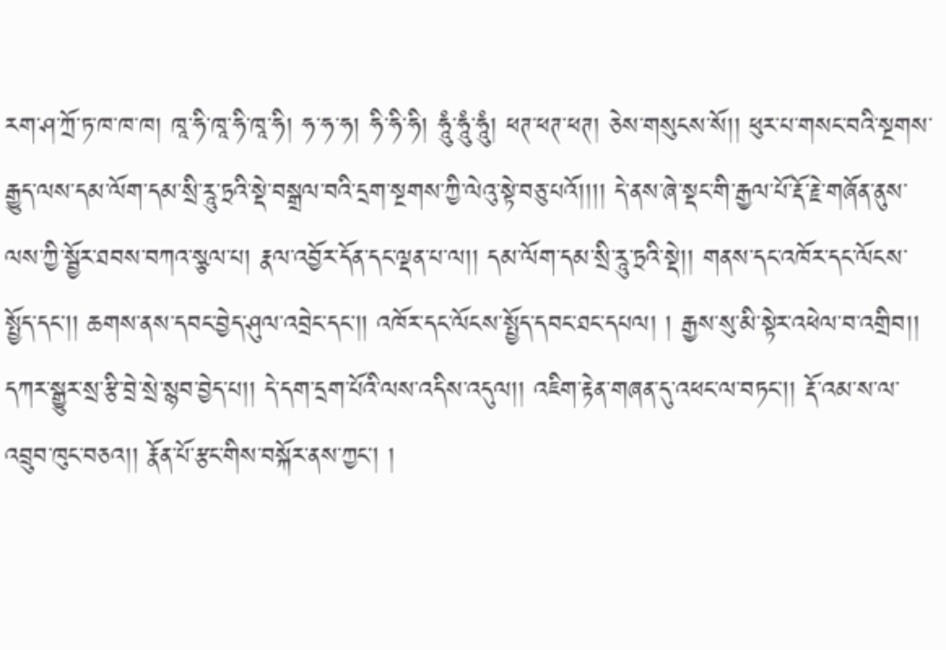རག་ཤ་ཀྲོ་ཏ་ཁ་ཁ་ཁ། ཁཱ་ཧི་ཁཱ་ཧི་ཁཱ་ཧི། ཧ་ཧ་ཧ། ཧི་ཧི་ཧི། ཧཱུཾ་ཧཱུཾ་ཧཱུཾ། ཕཊ་ཕཊ་ཕཊ། ཅེས་གསུངས་སོ།། ཕུར་པ་གསང་བའི་སྔགས་རྒྱུད་ལས་དམ་ལོག་དམ་སྲི་རཱུ་ཏྲའི་སྡེ་བསྒྲལ་བའི་དྲག་སྔགས་ཀྱི་ལེའུ་སྟེ་བཅུ་པའོ།།།། དེ་ནས་ཞེ་སྡང་གི་རྒྱལ་པོ་རྡོ་རྗེ་གཞོན་ནུས་ལས་ཀྱི་སྦྱོར་ཐབས་བཀའ་སྩལ་པ། རྣལ་འབྱོར་དོན་དང་ལྡན་པ་ལ།། དམ་ལོག་དམ་སྲི་རཱུ་ཏྲའི་སྡེ།། གནས་དང་འཁོར་དང་ལོངས་སྤྱོད་དང།། ཆགས་ནས་དབང་བྱེད་ཤུལ་འབྲེང་དང།། འཁོར་དང་ལོངས་སྤྱོད་དབང་ཐང་དཔལ། ། རྒྱས་སུ་མི་སྟེར་འཕེལ་བ་འགྲིབ།། དཀར་སྒྱུར་སྲ་རྩི་བྲེ་སྲེ་སྙབ་བྱེད་པ།། དེ་དག་དྲག་པོའི་ལས་འདིས་འདུལ།། འཇིག་རྟེན་གཞན་དུ་འཕང་ལ་བཏང།། རྡོ་འམ་ས་ལ་འབྲུབ་ཁུང་བཅའ།། རྣོན་པོ་རྩང་གིས་བསྐོར་ནས་ཀྱང། །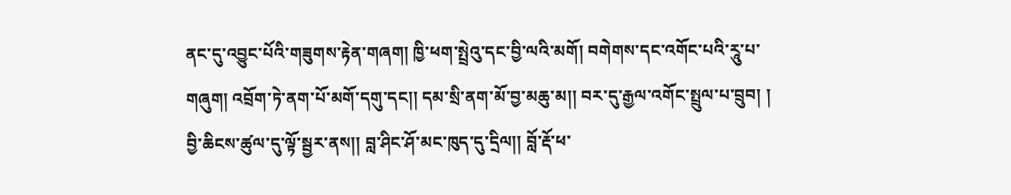ནང་དུ་འབྱུང་པོའི་གཟུགས་རྟེན་གཞག། ཁྱི་ཕག་སྤྲེའུ་དང་བྱི་ལའི་མགོ། བགེགས་དང་འགོང་པའི་རཱུ་པ་གཞུག། འབྲོག་ཏེ་ནག་པོ་མགོ་དགུ་དང།། དམ་སྲི་ནག་མོ་བྱ་མཆུ་མ།། བར་དུ་རྒྱལ་འགོང་སྤྲུལ་པ་བྲུབ། ། བྱི་ཆིངས་ཚུལ་དུ་ལྟོ་སྦྱར་ནས།། བླ་ཤིང་ཤོ་མང་ཁུད་དུ་དྲིལ།། བློ་རྡོ་ཕ་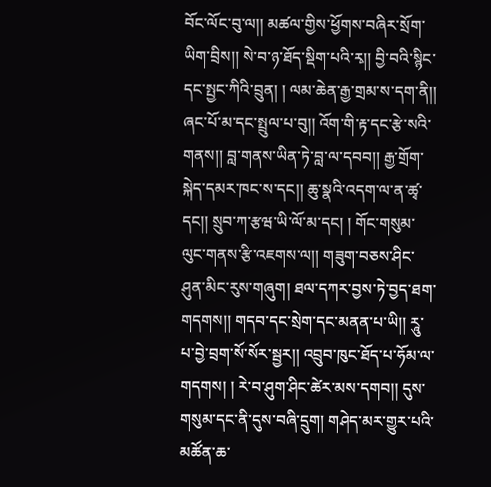བོང་ལོང་བུ་ལ།། མཚལ་གྱིས་ཕྱོགས་བཞིར་སྲོག་ཡིག་བྲིས།། སེ་བ་ཉ་ཐོད་སྡིག་པའི་རྭ།། བྱི་བའི་སྙིང་དང་སྤྱང་ཀིའི་བྲུན། ། ལམ་ཆེན་རྒྱ་གྲམ་ས་དག་ནི།། ཞང་པོ་མ་དང་སྤྲུལ་པ་བུ།། འོག་གི་རྟ་དང་རྩེ་སའི་གནས།། བླ་གནས་ཡིན་ཏེ་བླ་ལ་དབབ།། རྒྱ་གྲོག་སྐེད་དམར་ཁང་ས་དང།། ཆུ་སྣའི་འདག་ལ་ན་ཚྭ་དང།། སྲུབ་ཀ་རྩཝ་ཡི་ལོ་མ་དང། ། གོང་གསུམ་ལུང་གནས་རྩི་འཇགས་ལ།། གཟུག་བཅས་ཤིང་ཤུན་མིང་རུས་གཞུག། ཐལ་དཀར་བྱས་ཏེ་བྱད་ཐག་གདགས།། གདབ་དང་སྲེག་དང་མནན་པ་ཡི།། རཱུ་པ་བྱེ་བྲག་སོ་སོར་སྦྱར།། འབྲུབ་ཁུང་ཐོད་པ་ཧོམ་ལ་གདགས། ། རེ་བ་ཤུག་ཤིང་ཚེར་མས་དགབ།། དུས་གསུམ་དང་ནི་དུས་བཞི་དྲུག། གཤེད་མར་གྱུར་པའི་མཚོན་ཆ་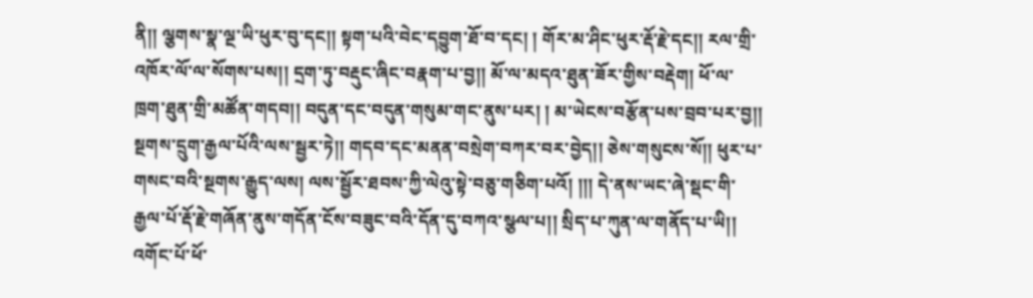ནི།། ལྕགས་སྣ་ལྔ་ཡི་ཕུར་བུ་དང།། སྟག་པའི་བེང་དབྱུག་ཐོ་བ་དང། ། གོར་མ་ཤིང་ཕུར་རྡོ་རྗེ་དང།། རལ་གྲི་འཁོར་ལོ་ལ་སོགས་པས།། དྲག་ཏུ་བརྡུང་ཞིང་བརྣག་པ་བྱ།། མོ་ལ་མདའ་ཐུན་ཟོར་གྱིས་བརྡེག། ཕོ་ལ་ཁྲག་ཐུན་གྲི་མཚོན་གདབ།། བདུན་དང་བདུན་གསུམ་གང་ནུས་པར། ། མ་ཡེངས་བརྩོན་པས་བྲབ་པར་བྱ།། སྔགས་དྲུག་རྒྱལ་པོའི་ལས་སྦྱར་ཏེ།། གདབ་དང་མནན་བསྲེག་བཀར་བར་བྱེད།། ཅེས་གསུངས་སོ།། ཕུར་པ་གསང་བའི་སྔགས་རྒྱུད་ལས། ལས་སྦྱོར་ཐབས་ཀྱི་ལེའུ་སྟེ་བཅུ་གཅིག་པའོ། །།། དེ་ནས་ཡང་ཞེ་སྡང་གི་རྒྱལ་པོ་རྡོ་རྗེ་གཞོན་ནུས་གདོན་ངོས་བཟུང་བའི་དོན་དུ་བཀའ་སྩལ་པ།། སྲིད་པ་ཀུན་ལ་གནོད་པ་ཡི།། འགོང་པོ་ཕོ་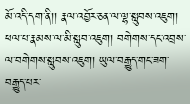མོ་འདི་དག་ནི།། རྣལ་འབྱོར་ཅན་ལ་ལྷ་སླུབས་འཇུག། ཕལ་པ་རྣམས་ལ་མི་སླུབ་འཇུག། བགེགས་དང་འབྲས་ལ་བགེགས་སླུབས་འཇུག། ཡུལ་བརྒྱུད་གང་ཟག་བརྒྱུད་པར་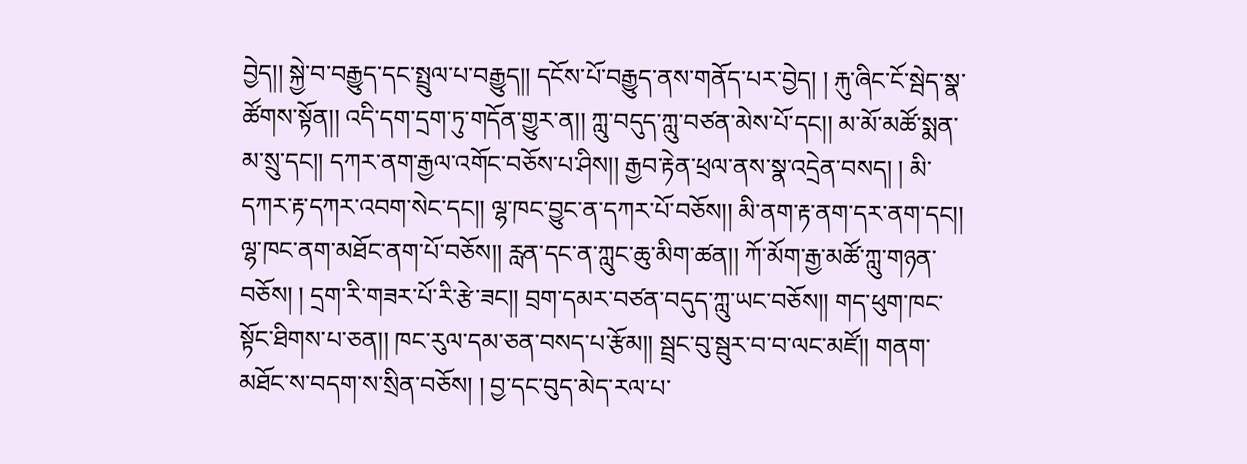བྱེད།། སྐྱེ་བ་བརྒྱུད་དང་སྤྲུལ་པ་བརྒྱུད།། དངོས་པོ་བརྒྱུད་ནས་གནོད་པར་བྱེད། ། རྐུ་ཞིང་ངོ་སྦེད་སྣ་ཚོགས་སྟོན།། འདི་དག་དྲག་ཏུ་གདོན་གྱུར་ན།། ཀླུ་བདུད་ཀླུ་བཙན་མེས་པོ་དང།། མ་མོ་མཚོ་སྨན་མ་སྲུ་དང།། དཀར་ནག་རྒྱལ་འགོང་བཅོས་པ་ཤིས།། རྒྱབ་རྟེན་ཕྲལ་ནས་སྣ་འདྲེན་བསད། ། མི་དཀར་རྟ་དཀར་འབག་སེང་དང།། ལྷ་ཁང་བྱུང་ན་དཀར་པོ་བཅོས།། མི་ནག་རྟ་ནག་དར་ནག་དང།། ལྷ་ཁང་ནག་མཐོང་ནག་པོ་བཅོས།། རླན་དང་ན་ཀླུང་ཆུ་མིག་ཚན།། ཀོ་མོག་རྒྱ་མཚོ་ཀླུ་གཉན་བཅོས། ། དྲག་རི་གཟར་པོ་རི་རྩེ་ཟང།། བྲག་དམར་བཙན་བདུད་ཀླུ་ཡང་བཅོས།། གད་ཕུག་ཁང་སྟོང་ཐིགས་པ་ཅན།། ཁང་རུལ་དམ་ཅན་བསད་པ་རྩོམ།། སྦྲང་བུ་སྦུར་བ་བ་ལང་མཛོ།། གནག་མཐོང་ས་བདག་ས་སྲིན་བཅོས། ། བྱ་དང་བུད་མེད་རལ་པ་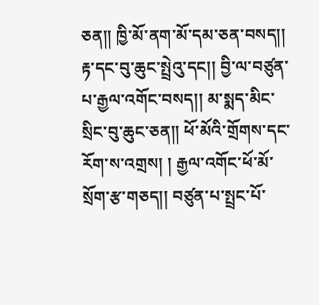ཅན།། ཁྱི་མོ་ནག་མོ་དམ་ཅན་བསད།། རྟ་དང་བུ་ཆུང་སྤྲེའུ་དང།། བྱི་ལ་བཙུན་པ་རྒྱལ་འགོང་བསད།། མ་སྨད་མིང་སྲིང་བུ་ཆུང་ཅན།། ཕོ་མོའི་གྲོགས་དང་རོག་ས་འགྲས། ། རྒྱལ་འགོང་ཕོ་མོ་སྲོག་རྩ་གཅད།། བཙུན་པ་སྤྲང་པོ་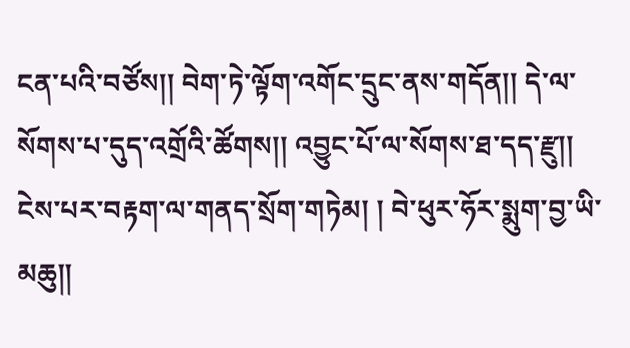ངན་པའི་བཙོས།། བེག་ཏེ་ལྟོག་འགོང་དྲུང་ནས་གདོན།། དེ་ལ་སོགས་པ་དུད་འགྲོའི་ཚོགས།། འབྱུང་པོ་ལ་སོགས་ཐ་དད་རྫུ།། ངེས་པར་བརྟག་ལ་གནད་སྲོག་གཏེམ། ། བེ་ཕུར་ཧོར་སྨུག་བྱ་ཡི་མཆུ།།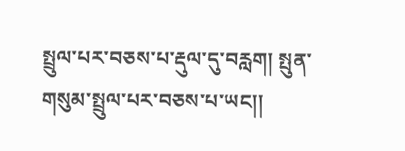སྤྲུལ་པར་བཅས་པ་རྡུལ་དུ་བརླག། སྤུན་གསུམ་སྤྲུལ་པར་བཅས་པ་ཡང།།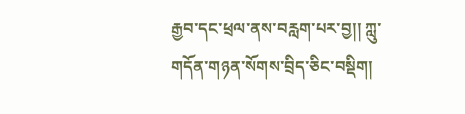རྒྱབ་དང་ཕྲལ་ནས་བརླག་པར་བྱ།། ཀླུ་གདོན་གཉན་སོགས་བྲིད་ཅིང་བསྡིག།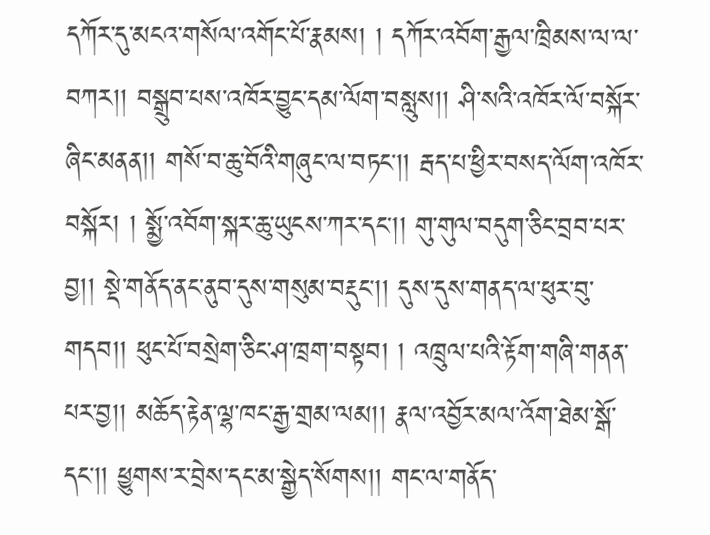དཀོར་དུ་མངའ་གསོལ་འགོང་པོ་རྣམས། ། དཀོར་འབོག་རྒྱལ་ཁྲིམས་ལ་ལ་བཀར།། བསྒྲུབ་པས་འཁོར་བྱུང་དམ་ལོག་བསླུས།། ཤི་སའི་འཁོར་ལོ་བསྐོར་ཞིང་མནན།། གསོ་བ་ཆུ་བོའི་གཞུང་ལ་བཏང།། རྦད་པ་ཕྱིར་བསད་ལོག་འཁོར་བསྐོར། ། སྨྱོ་འབོག་སྐར་ཆུ་ཡུངས་ཀར་དང།། གུ་གུལ་བདུག་ཅིང་བྲབ་པར་བྱ།། སྡེ་གནོད་ནང་ནུབ་དུས་གསུམ་བརྡུང།། དུས་དུས་གནད་ལ་ཕུར་བུ་གདབ།། ཕུང་པོ་བསྲེག་ཅིང་ཤ་ཁྲག་བསྟབ། ། འཁྲུལ་པའི་རྟོག་གཞི་གནན་པར་བྱ།། མཆོད་རྟེན་ལྷ་ཁང་རྒྱ་གྲམ་ལམ།། རྣལ་འབྱོར་མལ་འོག་ཐེམ་སྒོ་དང།། ཕྱུགས་ར་བྲེས་དང་མ་སྒྱེད་སོགས།། གང་ལ་གནོད་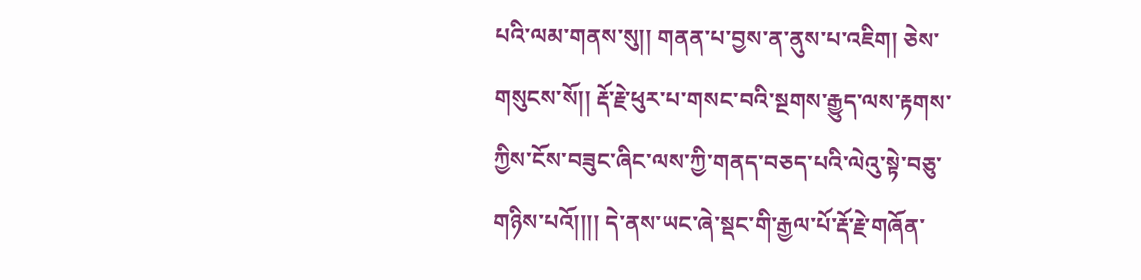པའི་ལམ་གནས་སུ།། གནན་པ་བྱས་ན་ནུས་པ་འཇིག། ཅེས་གསུངས་སོ།། རྡོ་རྗེ་ཕུར་པ་གསང་བའི་སྔགས་རྒྱུད་ལས་རྟགས་ཀྱིས་ངོས་བཟུང་ཞིང་ལས་ཀྱི་གནད་བཅད་པའི་ལེའུ་སྟེ་བཅུ་གཉིས་པའོ།།།། དེ་ནས་ཡང་ཞེ་སྡང་གི་རྒྱལ་པོ་རྡོ་རྗེ་གཞོན་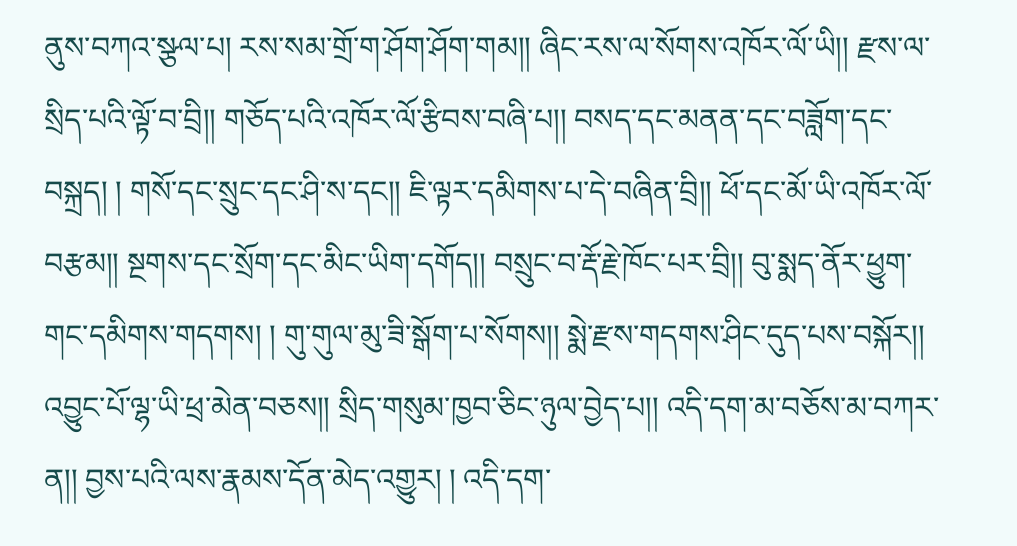ནུས་བཀའ་སྩལ་པ། རས་སམ་གྲོ་ག་ཤོག་ཤོག་གམ།། ཞིང་རས་ལ་སོགས་འཁོར་ལོ་ཡི།། རྫས་ལ་སྲིད་པའི་ལྟོ་བ་བྲི།། གཅོད་པའི་འཁོར་ལོ་རྩིབས་བཞི་པ།། བསད་དང་མནན་དང་བཟློག་དང་བསྐྲད། ། གསོ་དང་སྲུང་དང་ཤི་ས་དང།། ཇི་ལྟར་དམིགས་པ་དེ་བཞིན་བྲི།། ཕོ་དང་མོ་ཡི་འཁོར་ལོ་བརྩམ།། སྔགས་དང་སྲོག་དང་མིང་ཡིག་དགོད།། བསྲུང་བ་རྡོ་རྗེ་ཁོང་པར་བྲི།། བུ་སྨད་ནོར་ཕྱུག་གང་དམིགས་གདགས། ། གུ་གུལ་མུ་ཟི་སྒོག་པ་སོགས།། སྨེ་རྫས་གདགས་ཤིང་དུད་པས་བསྐོར།། འབྱུང་པོ་ལྷ་ཡི་ཕྲ་མེན་བཅས།། སྲིད་གསུམ་ཁྱབ་ཅིང་ཉུལ་བྱེད་པ།། འདི་དག་མ་བཅོས་མ་བཀར་ན།། བྱས་པའི་ལས་རྣམས་དོན་མེད་འགྱུར། ། འདི་དག་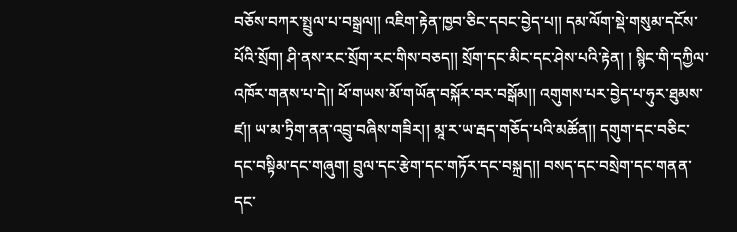བཅོས་བཀར་སྤྲུལ་པ་བསྒྲལ།། འཇིག་རྟེན་ཁྱབ་ཅིང་དབང་བྱེད་པ།། དམ་ལོག་སྡེ་གསུམ་དངོས་པོའི་སྲོག། ཤི་ནས་རང་སྲོག་རང་གིས་བཅད།། སྲོག་དང་མིང་དང་ཤེས་པའི་རྟེན། ། སྙིང་གི་དཀྱིལ་འཁོར་གནས་པ་དེ།། ཕོ་གཡས་མོ་གཡོན་བསྐོར་བར་བསྒོམ།། འགུགས་པར་བྱེད་པ་ཧུར་ཐུམས་ཛ།། ཡ་མ་ཏྲིག་ནན་འབྲུ་བཞིས་གཟིར།། མཱ་ར་ཡ་རྦད་གཅོད་པའི་མཚོན།། དགུག་དང་བཅིང་དང་བསྟིམ་དང་གཞུག། བྲུལ་དང་རྩེག་དང་གཏོར་དང་བསྐྲད།། བསད་དང་བསྲེག་དང་གནན་དང་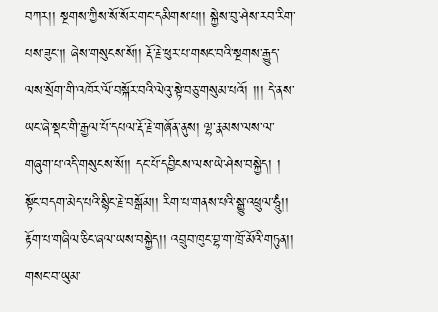བཀར།། སྔགས་ཀྱིས་སོ་སོར་གང་དམིགས་པ།། སྐྱེས་བུ་ཤེས་རབ་རིག་པས་ཟུང།། ཞེས་གསུངས་སོ།། རྡོ་རྗེ་ཕུར་པ་གསང་བའི་སྔགས་རྒྱུད་ལས་སྲོག་གི་འཁོར་ལོ་བསྐོར་བའི་ལེའུ་སྟེ་བཅུ་གསུམ་པའོ། །།། དེ་ནས་ཡང་ཞེ་སྡང་གི་རྒྱལ་པོ་དཔལ་རྡོ་རྗེ་གཞོན་ནུས། ལྷ་རྣམས་ལས་ལ་གཞུག་པ་འདི་གསུངས་སོ།། དང་པོ་དབྱིངས་ལས་ཡེ་ཤེས་བསྐྱེད། ། སྟོང་བདག་མེད་པའི་སྙིང་རྗེ་བསྒོམ།། རིག་པ་གནས་པའི་སྒྱུ་འཕྲུལ་ཧཱུཾ།། རྟོག་པ་གཞིལ་ཅིང་ཞལ་ཡས་བསྐྱེད།། འབྲུབ་ཁུང་བྷ་ག་ཁྲོ་མོའི་གཏུན།། གསང་བ་ཡུམ་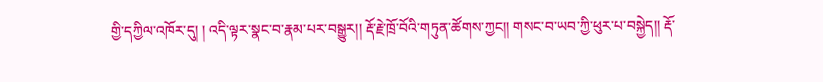གྱི་དཀྱིལ་འཁོར་དུ། ། འདི་ལྟར་སྣང་བ་རྣམ་པར་བསྒྱུར།། རྡོ་རྗེ་ཁྲོ་བོའི་གཏུན་ཚོགས་ཀྱང།། གསང་བ་ཡབ་ཀྱི་ཕུར་པ་བསྐྱེད།། རྡོ་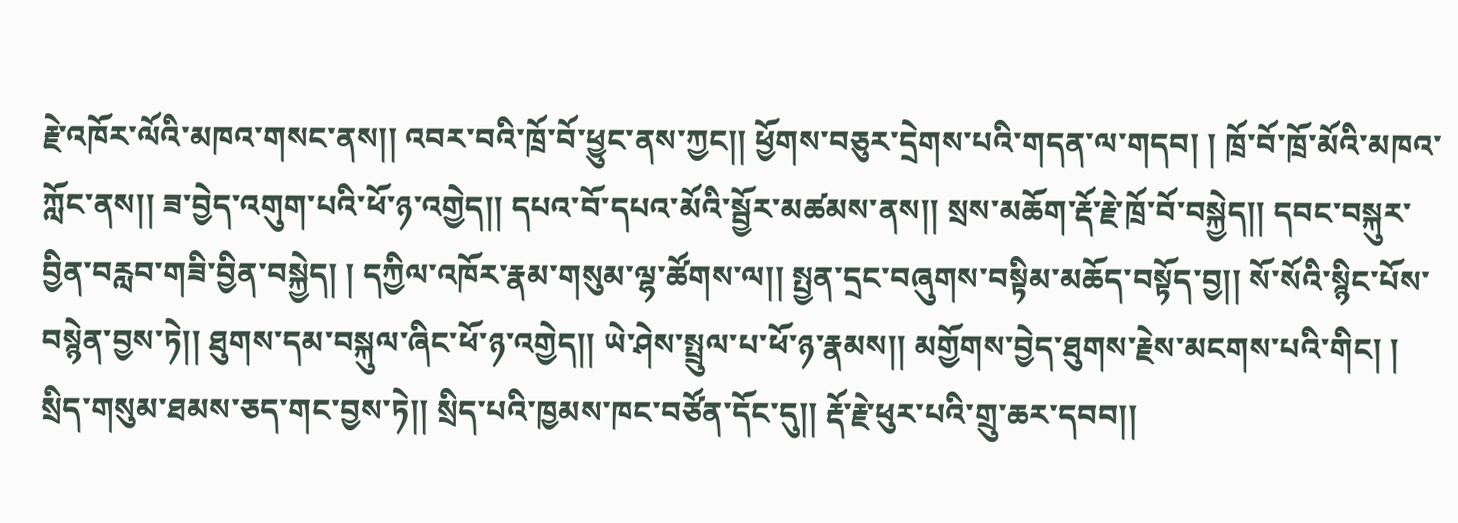རྗེ་འཁོར་ལོའི་མཁའ་གསང་ནས།། འབར་བའི་ཁྲོ་བོ་ཕྱུང་ནས་ཀྱང།། ཕྱོགས་བཅུར་དྲེགས་པའི་གདན་ལ་གདབ། ། ཁྲོ་བོ་ཁྲོ་མོའི་མཁའ་ཀློང་ནས།། ཟ་བྱེད་འགུག་པའི་ཕོ་ཉ་འགྱེད།། དཔའ་བོ་དཔའ་མོའི་སྦྱོར་མཚམས་ནས།། སྲས་མཆོག་རྡོ་རྗེ་ཁྲོ་བོ་བསྐྱེད།། དབང་བསྐུར་བྱིན་བརླབ་གཟི་བྱིན་བསྐྱེད། ། དཀྱིལ་འཁོར་རྣམ་གསུམ་ལྷ་ཚོགས་ལ།། སྤྱན་དྲང་བཞུགས་བསྟིམ་མཆོད་བསྟོད་བྱ།། སོ་སོའི་སྙིང་པོས་བསྙེན་བྱས་ཏེ།། ཐུགས་དམ་བསྐུལ་ཞིང་ཕོ་ཉ་འགྱེད།། ཡེ་ཤེས་སྤྲུལ་པ་ཕོ་ཉ་རྣམས།། མགྱོགས་བྱེད་ཐུགས་རྗེས་མངགས་པའི་གིང། ། སྲིད་གསུམ་ཐམས་ཅད་གང་བྱས་ཏེ།། སྲིད་པའི་ཁྱམས་ཁང་བཙོན་དོང་དུ།། རྡོ་རྗེ་ཕུར་པའི་གྲུ་ཆར་དབབ།།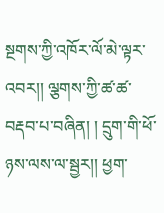སྔགས་ཀྱི་འཁོར་ལོ་མེ་ལྟར་འབར།། ལྕགས་ཀྱི་ཚ་ཚ་བརྡབ་པ་བཞིན། ། དྲུག་གི་ཕོ་ཉས་ལས་ལ་སྦྱར།། ཕྱག་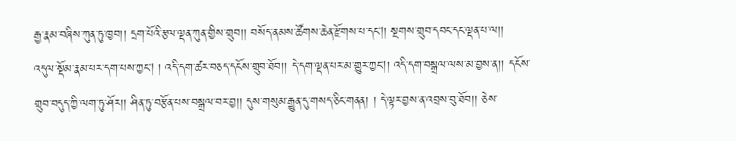རྒྱ་རྣམ་བཞིས་ཀུན་ཏུ་ཁྱབ།། དྲག་པོའི་རྩལ་ལྡན་ཀུན་གྱིས་གྲུབ།། བསོད་ནམས་ཚོགས་ཆེན་རྫོགས་པ་དང།། སྔགས་གྲུབ་དབང་དང་ལྡན་པ་ལ།། འདུལ་སྡོམ་རྣམ་པར་དག་པས་ཀྱང། ། འདི་དག་ཚར་བཅད་དངོས་གྲུབ་ཐོབ།། དེ་དག་ལྡན་པར་མ་གྱུར་ཀྱང།། འདི་དག་བསྒྲལ་ལས་མ་བྱས་ན།། དངོས་གྲུབ་བདུད་ཀྱི་ལག་ཏུ་ཤོར།། ཤིན་ཏུ་བརྩོན་པས་བསྒྲལ་བར་བྱ།། དུས་གསུམ་རྒྱུན་དུ་གསད་ཅིང་གནན། ། དེ་ལྟར་བྱས་ན་འབྲས་བུ་ཐོབ།། ཅེས་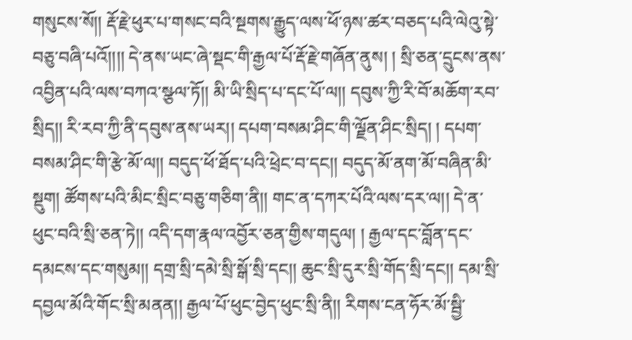གསུངས་སོ།། རྡོ་རྗེ་ཕུར་པ་གསང་བའི་སྔགས་རྒྱུད་ལས་ཕོ་ཉས་ཚར་བཅད་པའི་ལེའུ་སྟེ་བཅུ་བཞི་པའོ།།།། དེ་ནས་ཡང་ཞེ་སྡང་གི་རྒྱལ་པོ་རྡོ་རྗེ་གཞོན་ནུས། ། སྲི་ཅན་དྲུངས་ནས་འབྱིན་པའི་ལས་བཀའ་སྩལ་ཏོ།། མི་ཡི་སྲིད་པ་དང་པོ་ལ།། དབུས་ཀྱི་རི་བོ་མཆོག་རབ་སྲིད།། རི་རབ་ཀྱི་ནི་དབུས་ནས་ཡར།། དཔག་བསམ་ཤིང་གི་ལྗོན་ཤིང་སྲིད། ། དཔག་བསམ་ཤིང་གི་རྩེ་མོ་ལ།། བདུད་ཕོ་ཐོད་པའི་ཕྲེང་བ་དང།། བདུད་མོ་ནག་མོ་བཞིན་མི་སྡུག། ཚོགས་པའི་མིང་སྲིང་བཅུ་གཅིག་ནི།། གང་ན་དཀར་པོའི་ལས་དར་ལ།། དེ་ན་ཕུང་བའི་སྲི་ཅན་ཏེ།། འདི་དག་རྣལ་འབྱོར་ཅན་གྱིས་གདུལ། ། རྒྱལ་དང་བློན་དང་དམངས་དང་གསུམ།། དགྲ་སྲི་དམེ་སྲི་སྒོ་སྲི་དང།། ཆུང་སྲི་དུར་སྲི་གོད་སྲི་དང།། དམ་སྲི་དབྱལ་མོའི་གོང་སྲི་མནན།། རྒྱལ་པོ་ཕུང་བྱེད་ཕུང་སྲི་ནི།། རིགས་ངན་ཧོར་མོ་སྦྱི་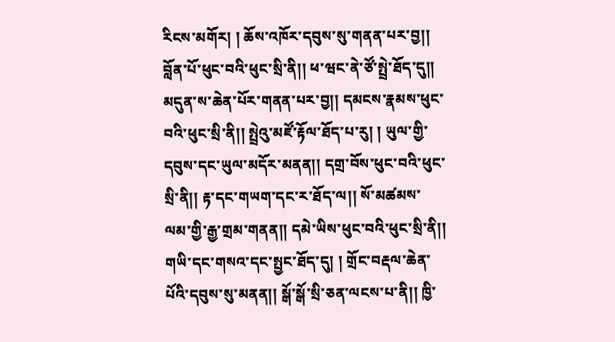རིངས་མགོར། ། ཆོས་འཁོར་དབུས་སུ་གནན་པར་བྱ།། བློན་པོ་ཕུང་བའི་ཕུང་སྲི་ནི།། ཕ་ཝང་ནེ་ཙོ་སྤྲེ་ཐོད་དུ།། མདུན་ས་ཆེན་པོར་གནན་པར་བྱ།། དམངས་རྣམས་ཕུང་བའི་ཕུང་སྲི་ནི།། སྤྲེའུ་མཛོ་རྟོལ་ཐོད་པ་རུ། ། ཡུལ་གྱི་དབུས་དང་ཡུལ་མདོར་མནན།། དགྲ་བོས་ཕུང་བའི་ཕུང་སྲི་ནི།། རྟ་དང་གཡག་དང་ར་ཐོད་ལ།། སོ་མཚམས་ལམ་གྱི་རྒྱ་གྲམ་གནན།། དམེ་ཡིས་ཕུང་བའི་ཕུང་སྲི་ནི།། གཡི་དང་གསའ་དང་སྤྱང་ཐོད་དུ། ། གྲོང་བརྡལ་ཆེན་པོའི་དབུས་སུ་མནན།། སྒོ་སྒོ་སྲི་ཅན་ལངས་པ་ནི།། ཁྱི་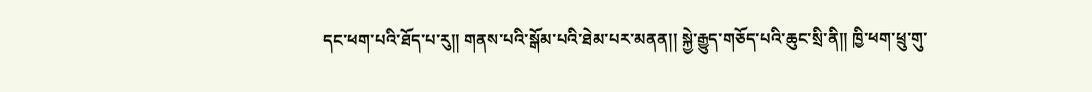དང་ཕག་པའི་ཐོད་པ་རུ།། གནས་པའི་སྒོམ་པའི་ཐེམ་པར་མནན།། སྐྱེ་རྒྱུད་གཅོད་པའི་ཆུང་སྲི་ནི།། ཁྱི་ཕག་ཕྲུ་གུ་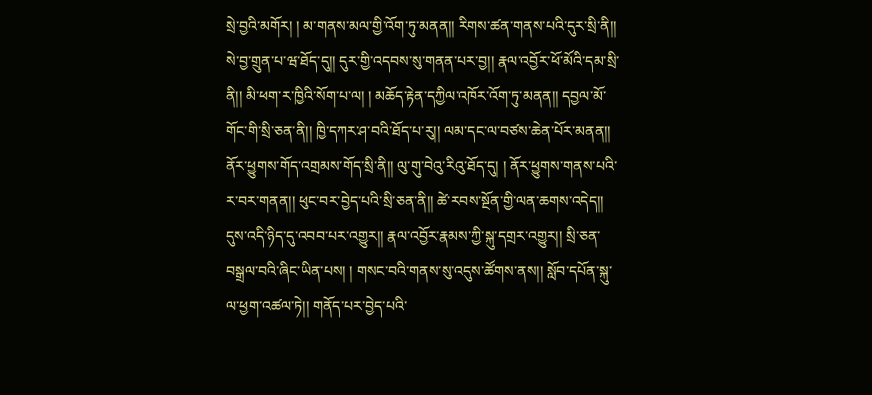སྲེ་བྱའི་མགོར། ། མ་གནས་མལ་གྱི་འོག་ཏུ་མནན།། རིགས་ཚན་གནས་པའི་དུར་སྲི་ནི།། སེ་བྱ་གྲུན་པ་ཝ་ཐོད་དུ།། དུར་གྱི་འདབས་སུ་གནན་པར་བྱ།། རྣལ་འབྱོར་ཕོ་མོའི་དམ་སྲི་ནི།། མི་ཕག་ར་ཁྱིའི་སོག་པ་ལ། ། མཆོད་རྟེན་དཀྱིལ་འཁོར་འོག་ཏུ་མནན།། དབྱལ་མོ་གོང་གི་སྲི་ཅན་ནི།། ཁྱི་དཀར་ཤ་བའི་ཐོད་པ་རུ།། ལམ་དང་ལ་བཙས་ཆེན་པོར་མནན།། ནོར་ཕྱུགས་གོད་འགྲམས་གོད་སྲི་ནི།། ལུ་གུ་བེའུ་རིའུ་ཐོད་དུ། ། ནོར་ཕྱུགས་གནས་པའི་ར་བར་གནན།། ཕུང་བར་བྱེད་པའི་སྲི་ཅན་ནི།། ཚེ་རབས་སྔོན་གྱི་ལན་ཆགས་འདེད།། དུས་འདི་ཉིད་དུ་འབབ་པར་འགྱུར།། རྣལ་འབྱོར་རྣམས་ཀྱི་སྐུ་དགྲར་འགྱུར།། སྲི་ཅན་བསྒྲལ་བའི་ཞིང་ཡིན་པས། ། གསང་བའི་གནས་སུ་འདུས་ཚོགས་ནས།། སློབ་དཔོན་སྐུ་ལ་ཕྱག་འཚལ་ཏེ།། གནོད་པར་བྱེད་པའི་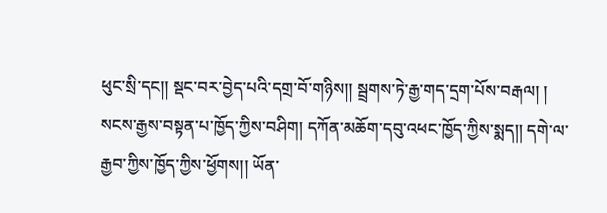ཕུང་སྲི་དང།། སྡང་བར་བྱེད་པའི་དགྲ་བོ་གཉིས།། སྦྲགས་ཏེ་རྒྱ་གད་དྲག་པོས་བརྒལ། ། སངས་རྒྱས་བསྟན་པ་ཁྱོད་ཀྱིས་བཤིག། དཀོན་མཆོག་དབུ་འཕང་ཁྱོད་ཀྱིས་སྨད།། དགེ་ལ་རྒྱབ་ཀྱིས་ཁྱོད་ཀྱིས་ཕྱོགས།། ཡོན་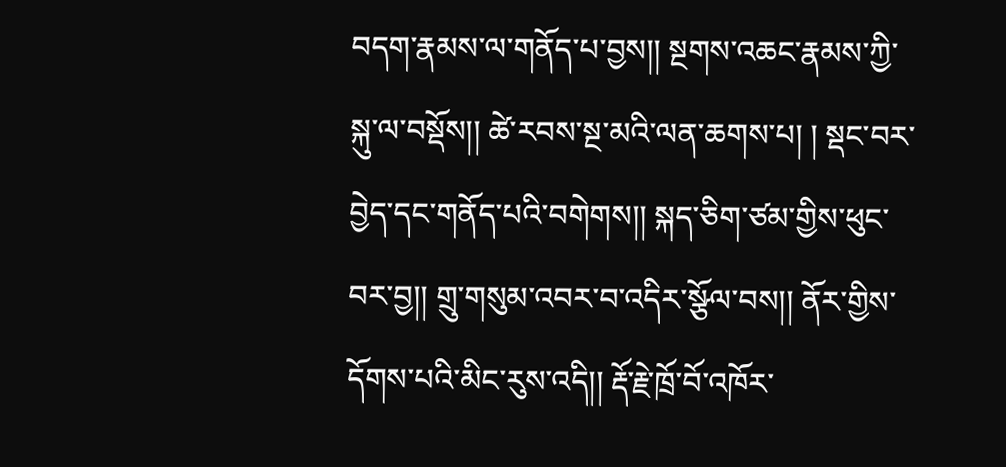བདག་རྣམས་ལ་གནོད་པ་བྱས།། སྔགས་འཆང་རྣམས་ཀྱི་སྐུ་ལ་བསྡོས།། ཚེ་རབས་སྔ་མའི་ལན་ཆགས་པ། ། སྡང་བར་བྱེད་དང་གནོད་པའི་བགེགས།། སྐད་ཅིག་ཙམ་གྱིས་ཕུང་བར་བྱ།། གྲུ་གསུམ་འབར་བ་འདིར་སྩོལ་བས།། ནོར་གྱིས་དོགས་པའི་མིང་རུས་འདི།། རྡོ་རྗེ་ཁྲོ་བོ་འཁོར་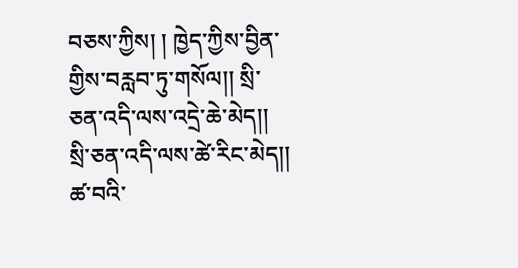བཅས་ཀྱིས། ། ཁྱེད་ཀྱིས་བྱིན་གྱིས་བརླབ་ཏུ་གསོལ།། སྲི་ཅན་འདི་ལས་འདྲེ་ཆེ་མེད།། སྲི་ཅན་འདི་ལས་ཚེ་རིང་མེད།། ཚ་བའི་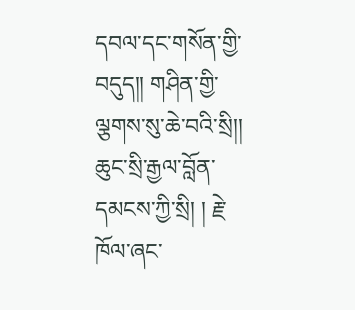དབལ་དང་གསོན་གྱི་བདུད།། གཤིན་གྱི་ལྕགས་སུ་ཆེ་བའི་སྲི།། ཆུང་སྲི་རྒྱལ་བློན་དམངས་ཀྱི་སྲི། ། རྗེ་ཁོལ་ཞང་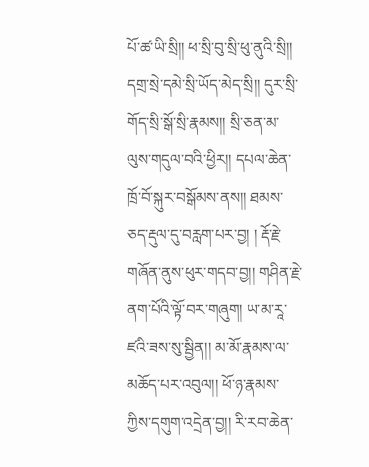པོ་ཚ་ཡི་སྲི།། ཕ་སྲི་བུ་སྲི་ཕུ་ནུའི་སྲི།། དགྲ་སྲེ་དམེ་སྲི་ཡོད་མེད་སྲི།། དུར་སྲི་གོད་སྲི་སྒོ་སྲི་རྣམས།། སྲི་ཅན་མ་ལུས་གདུལ་བའི་ཕྱིར།། དཔལ་ཆེན་ཁྲོ་བོ་སྐུར་བསྒོམས་ནས།། ཐམས་ཅད་རྡུལ་དུ་བརླག་པར་བྱ། ། རྡོ་རྗེ་གཞོན་ནུས་ཕུར་གདབ་བྱ།། གཤིན་རྗེ་ནག་པོའི་ལྟོ་བར་གཞུག། ཡ་མ་རཱ་ཛའི་ཟས་སུ་སྦྱིན།། མ་མོ་རྣམས་ལ་མཆོད་པར་འབུལ།། ཕོ་ཉ་རྣམས་ཀྱིས་དགུག་འདྲེན་བྱ།། རི་རབ་ཆེན་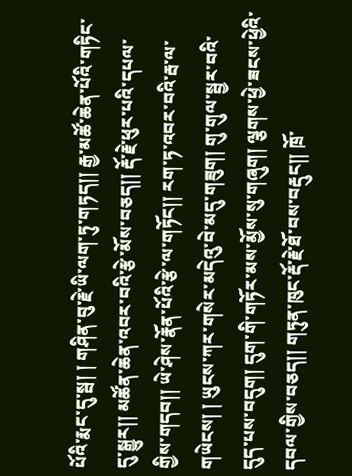པོའི་རྨང་དུ་སྦ། ། གཤིན་བུ་རྗེ་ཡི་ལག་ཏུ་གཏད།། རྒྱ་མཚོ་ཆེན་པོའི་གཏིང་དུ་སྒྱུར།། མཚོན་ཆེན་འབར་བའི་རྩེ་མོས་བཅད།། རྡོ་རྗེ་ཕུར་པའི་དཔལ་གྱིས་གདབ།། ཡེ་ཤེས་རྣོན་པོའི་རྩེ་ལ་གཏོང།། རག་ཏ་འབར་བའི་རྦ་ལ་གཡེངས། ། ཡུངས་ཀར་གསེར་མདེའུ་བེ་མདུ་གཟུག། གུ་གུལ་སྦྱར་བའི་དུད་པས་བདུག། དུག་གི་གཏོར་མས་མྱོས་སུ་གཞུག། ལྕགས་ཕྱེ་ཟངས་ཕྱེའི་དབལ་གྱིས་བཅད།། གཏུན་ཁུང་རྡོ་རྗེ་ཐོ་བས་བརྡུང།། ཁྲོ་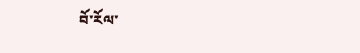བོ་རོལ་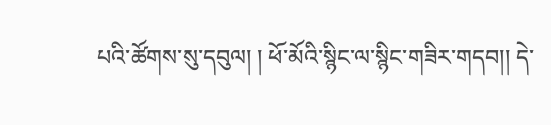པའི་ཚོགས་སུ་དབུལ། ། ཕོ་མོའི་སྙིང་ལ་སྙིང་གཟིར་གདབ།། དེ་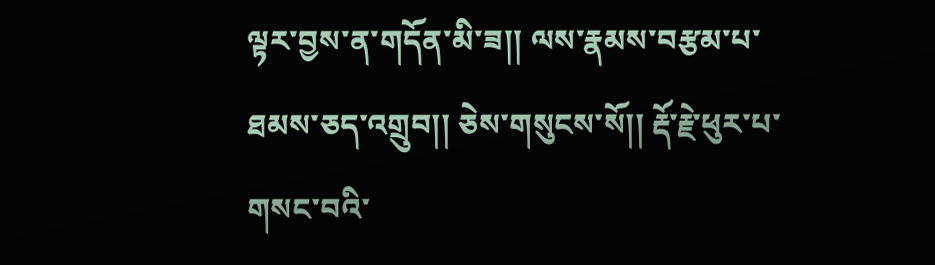ལྟར་བྱས་ན་གདོན་མི་ཟ།། ལས་རྣམས་བརྩམ་པ་ཐམས་ཅད་འགྲུབ།། ཅེས་གསུངས་སོ།། རྡོ་རྗེ་ཕུར་པ་གསང་བའི་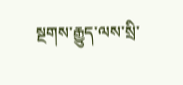སྔགས་རྒྱུད་ལས་སྲི་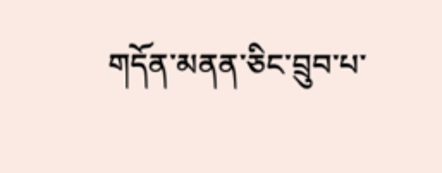གདོན་མནན་ཅིང་བྲུབ་པ་